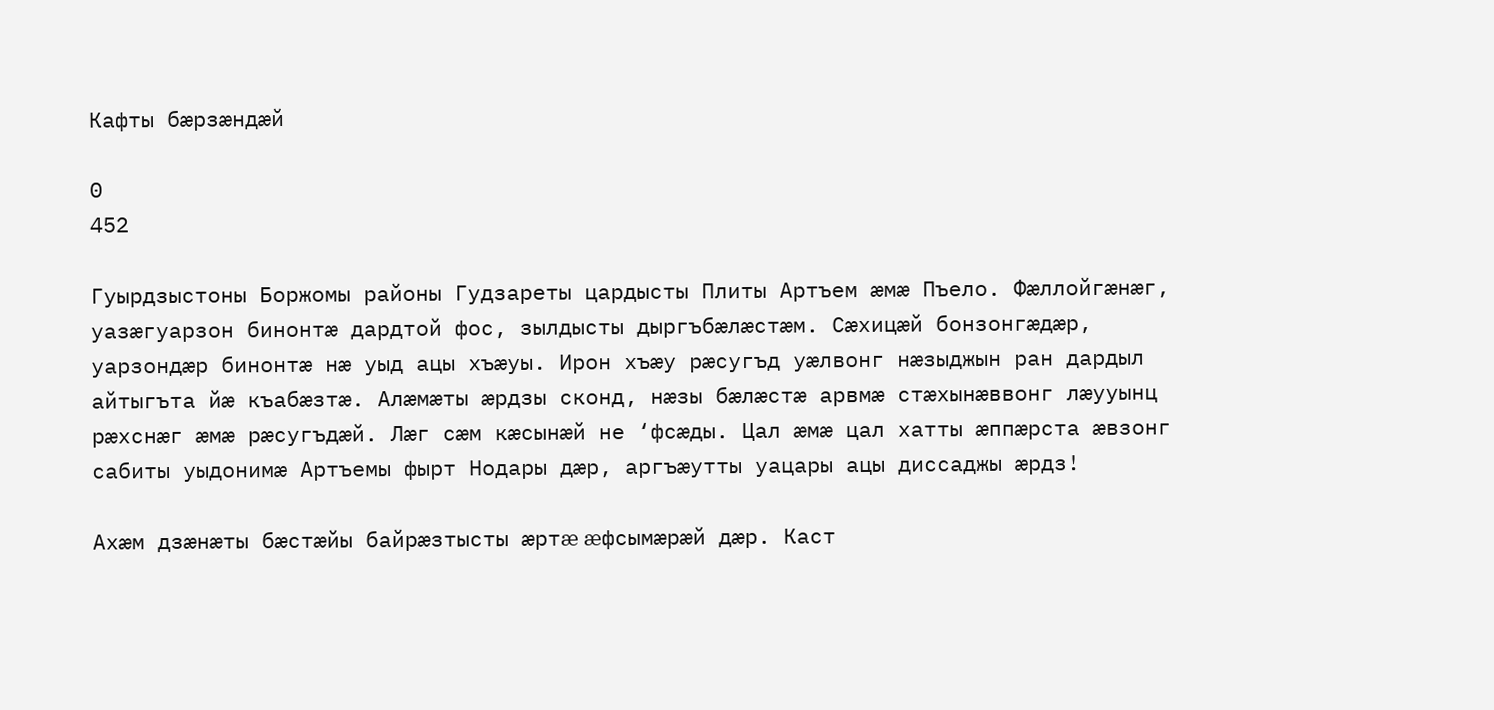Кафты бæрзæндæй

0
452

Гуырдзыстоны Боржомы районы Гудзареты цардысты Плиты Артъем æмæ Пъело. Фæллойгæнæг, уазæгуарзон бинонтæ дардтой фос, зылдысты дыргъбæлæстæм. Сæхицæй бонзонгæдæр, уарзондæр бинонтæ нæ уыд ацы хъæуы. Ирон хъæу рæсугъд уæлвонг нæзыджын ран дардыл айтыгъта йæ къабæзтæ. Алæмæты æрдзы сконд, нæзы бæлæстæ арвмæ стæхынæввонг лæууынц рæхснæг æмæ рæсугъдæй. Лæг сæм кæсынæй не ‘фсæды. Цал æмæ цал хатты æппæрста æвзонг сабиты уыдонимæ Артъемы фырт Нодары дæр, аргъæутты уацары ацы диссаджы æрдз!

Ахæм дзæнæты бæстæйы байрæзтысты æртæ æфсымæрæй дæр. Каст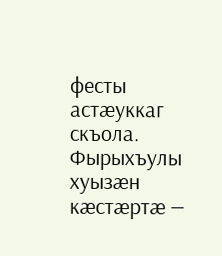фесты астæуккаг скъола. Фырыхъулы хуызæн кæстæртæ —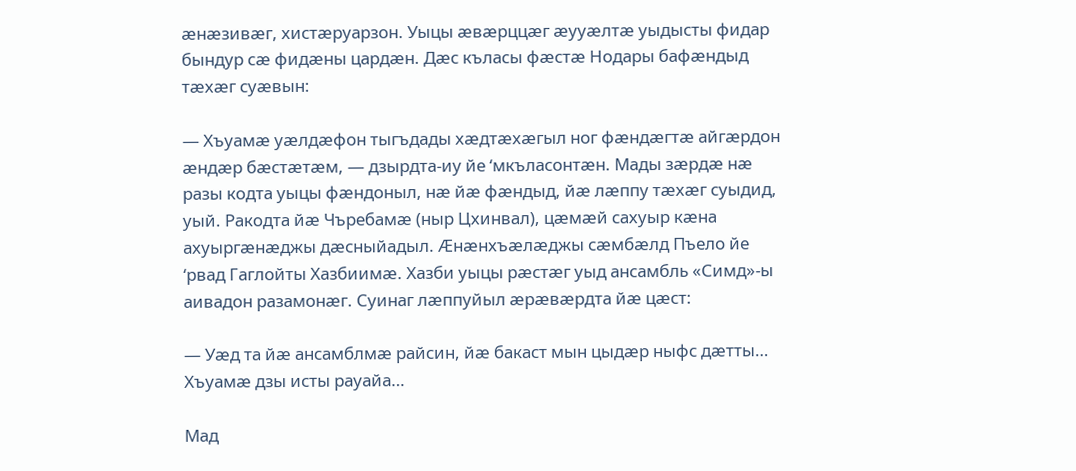æнæзивæг, хистæруарзон. Уыцы æвæрццæг æууæлтæ уыдысты фидар бындур сæ фидæны цардæн. Дæс къласы фæстæ Нодары бафæндыд тæхæг суæвын:

— Хъуамæ уæлдæфон тыгъдады хæдтæхæгыл ног фæндæгтæ айгæрдон æндæр бæстæтæм, — дзырдта-иу йе ‘мкъласонтæн. Мады зæрдæ нæ разы кодта уыцы фæндоныл, нæ йæ фæндыд, йæ лæппу тæхæг суыдид, уый. Ракодта йæ Чъребамæ (ныр Цхинвал), цæмæй сахуыр кæна ахуыргæнæджы дæсныйадыл. Æнæнхъæлæджы сæмбæлд Пъело йе ‘рвад Гаглойты Хазбиимæ. Хазби уыцы рæстæг уыд ансамбль «Симд»-ы аивадон разамонæг. Суинаг лæппуйыл æрæвæрдта йæ цæст:

— Уæд та йæ ансамблмæ райсин, йæ бакаст мын цыдæр ныфс дæтты… Хъуамæ дзы исты рауайа…

Мад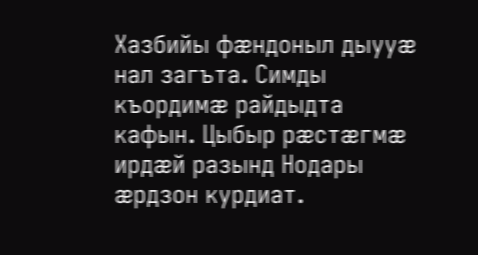Хазбийы фæндоныл дыууæ нал загъта. Симды къордимæ райдыдта кафын. Цыбыр рæстæгмæ ирдæй разынд Нодары æрдзон курдиат.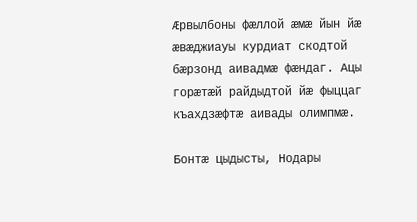Æрвылбоны фæллой æмæ йын йæ æвæджиауы курдиат скодтой бæрзонд аивадмæ фæндаг. Ацы горæтæй райдыдтой йæ фыццаг къахдзæфтæ аивады олимпмæ.

Бонтæ цыдысты, Нодары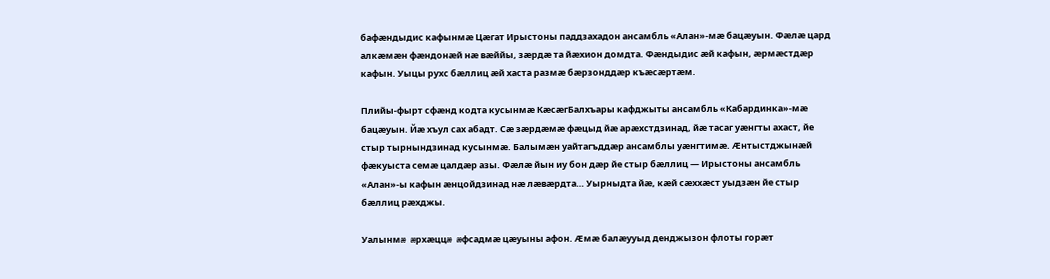бафæндыдис кафынмæ Цæгат Ирыстоны паддзахадон ансамбль «Алан»-мæ бацæуын. Фæлæ цард алкæмæн фæндонæй нæ вæййы, зæрдæ та йæхион домдта. Фæндыдис æй кафын, æрмæстдæр кафын. Уыцы рухс бæллиц æй хаста размæ бæрзонддæр къæсæртæм.

Плийы-фырт сфæнд кодта кусынмæ КæсæгБалхъары кафджыты ансамбль «Кабардинка»-мæ бацæуын. Йæ хъул сах абадт. Сæ зæрдæмæ фæцыд йæ арæхстдзинад, йæ тасаг уæнгты ахаст, йе стыр тырнындзинад кусынмæ. Балымæн уайтагъддæр ансамблы уæнгтимæ. Æнтыстджынæй фæкуыста семæ цалдæр азы. Фæлæ йын иу бон дæр йе стыр бæллиц — Ирыстоны ансамбль «Алан»-ы кафын æнцойдзинад нæ лæвæрдта… Уырныдта йæ, кæй сæххæст уыдзæн йе стыр бæллиц рæхджы.

Уалынмæ æрхæццæ æфсадмæ цæуыны афон. Æмæ балæууыд денджызон флоты горæт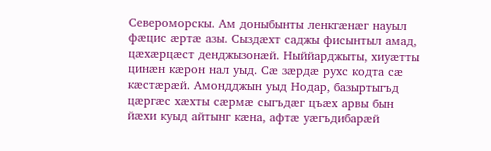Североморскы. Ам доныбынты ленкгæнæг науыл фæцис æртæ азы. Сыздæхт саджы фисынтыл амад, цæхæрцæст денджызонæй. Ныййарджыты, хиуæтты цинæн кæрон нал уыд. Сæ зæрдæ рухс кодта сæ кæстæрæй. Амондджын уыд Нодар, базыртыгъд цæргæс хæхты сæрмæ сыгъдæг цъæх арвы бын йæхи куыд айтынг кæна, афтæ уæгъдибарæй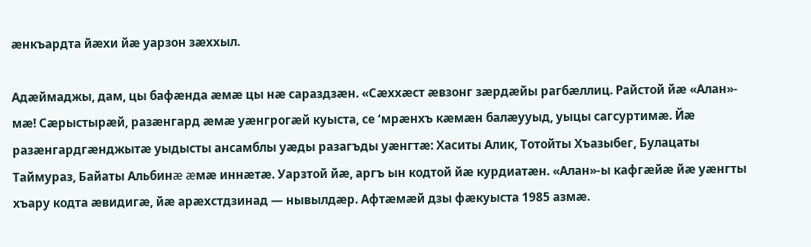æнкъардта йæхи йæ уарзон зæххыл.

Адæймаджы, дам, цы бафæнда æмæ цы нæ сараздзæн. «Сæххæст æвзонг зæрдæйы рагбæллиц. Райстой йæ «Алан»- мæ! Сæрыстырæй, разæнгард æмæ уæнгрогæй куыста, се ‘мрæнхъ кæмæн балæууыд, уыцы сагсуртимæ. Йæ разæнгардгæнджытæ уыдысты ансамблы уæды разагъды уæнгтæ: Хаситы Алик, Тотойты Хъазыбег, Булацаты Таймураз, Байаты Альбинæ æмæ иннæтæ. Уарзтой йæ, аргъ ын кодтой йæ курдиатæн. «Алан»-ы кафгæйæ йæ уæнгты хъару кодта æвидигæ, йæ арæхстдзинад — нывылдæр. Афтæмæй дзы фæкуыста 1985 азмæ.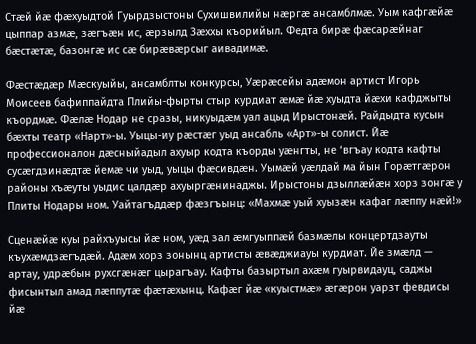Стæй йæ фæхуыдтой Гуырдзыстоны Сухишвилийы нæргæ ансамблмæ. Уым кафгæйæ цыппар азмæ, зæгъæн ис, æрзылд Зæххы къорийыл. Федта бирæ фæсарæйнаг бæстæтæ, базонгæ ис сæ бирæвæрсыг аивадимæ.

Фæстæдæр Мæскуыйы, ансамблты конкурсы, Уæрæсейы адæмон артист Игорь Моисеев бафиппайдта Плийы-фырты стыр курдиат æмæ йæ хуыдта йæхи кафджыты къордмæ. Фæлæ Нодар не сразы, никуыдæм уал ацыд Ирыстонæй. Райдыдта кусын бæхты театр «Нарт»-ы. Уыцы-иу рæстæг уыд ансабль «Арт»-ы солист. Йæ профессионалон дæсныйадыл ахуыр кодта къорды уæнгты, не ‘вгъау кодта кафты сусæгдзинæдтæ йемæ чи уыд, уыцы фæсивдæн. Уымæй уæлдай ма йын Горæтгæрон районы хъæуты уыдис цалдæр ахуыргæнинаджы. Ирыстоны дзыллæйæн хорз зонгæ у Плиты Нодары ном. Уайтагъддæр фæзгъынц: «Махмæ уый хуызæн кафаг лæппу нæй!»

Сценæйæ куы райхъуысы йæ ном, уæд зал æмгуыппæй базмæлы концертдзауты къухæмдзæгъдæй. Адæм хорз зонынц артисты æвæджиауы курдиат. Йе змæлд — артау, удрæбын рухсгæнæг цырагъау. Кафты базыртыл ахæм гуырвидауц, саджы фисынтыл амад лæппутæ фæтæхынц. Кафæг йæ «куыстмæ» æгæрон уарзт февдисы йæ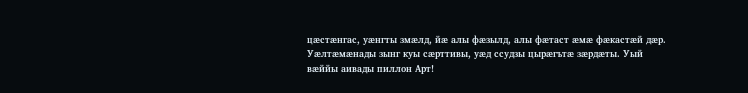цæстæнгас, уæнгты змæлд, йæ алы фæзылд, алы фæтаст æмæ фæкастæй дæр. Уæлтæмæнады зынг куы сæрттивы, уæд ссудзы цырæгътæ зæрдæты. Уый вæййы аивады пиллон Арт!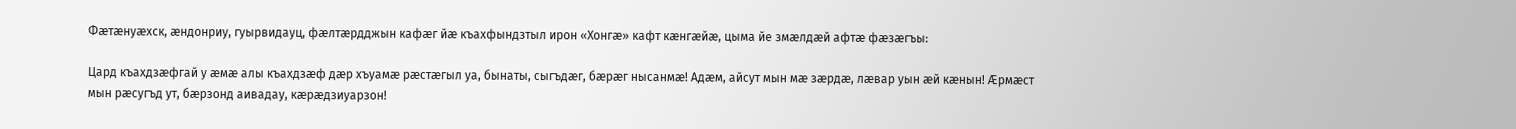Фæтæнуæхск, æндонриу, гуырвидауц, фæлтæрдджын кафæг йæ къахфындзтыл ирон «Хонгæ» кафт кæнгæйæ, цыма йе змæлдæй афтæ фæзæгъы:

Цард къахдзæфгай у æмæ алы къахдзæф дæр хъуамæ рæстæгыл уа, бынаты, сыгъдæг, бæрæг нысанмæ! Адæм, айсут мын мæ зæрдæ, лæвар уын æй кæнын! Æрмæст мын рæсугъд ут, бæрзонд аивадау, кæрæдзиуарзон!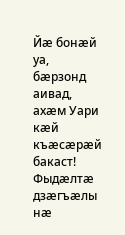Йæ бонæй уа, бæрзонд аивад, ахæм Уари кæй къæсæрæй бакаст! Фыдæлтæ дзæгъæлы нæ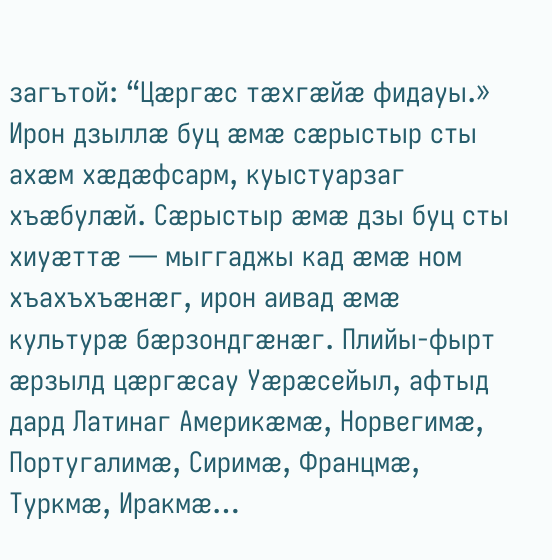загътой: “Цæргæс тæхгæйæ фидауы.» Ирон дзыллæ буц æмæ сæрыстыр сты ахæм хæдæфсарм, куыстуарзаг хъæбулæй. Сæрыстыр æмæ дзы буц сты хиуæттæ — мыггаджы кад æмæ ном хъахъхъæнæг, ирон аивад æмæ культурæ бæрзондгæнæг. Плийы-фырт æрзылд цæргæсау Уæрæсейыл, афтыд дард Латинаг Америкæмæ, Норвегимæ, Португалимæ, Сиримæ, Францмæ, Туркмæ, Иракмæ…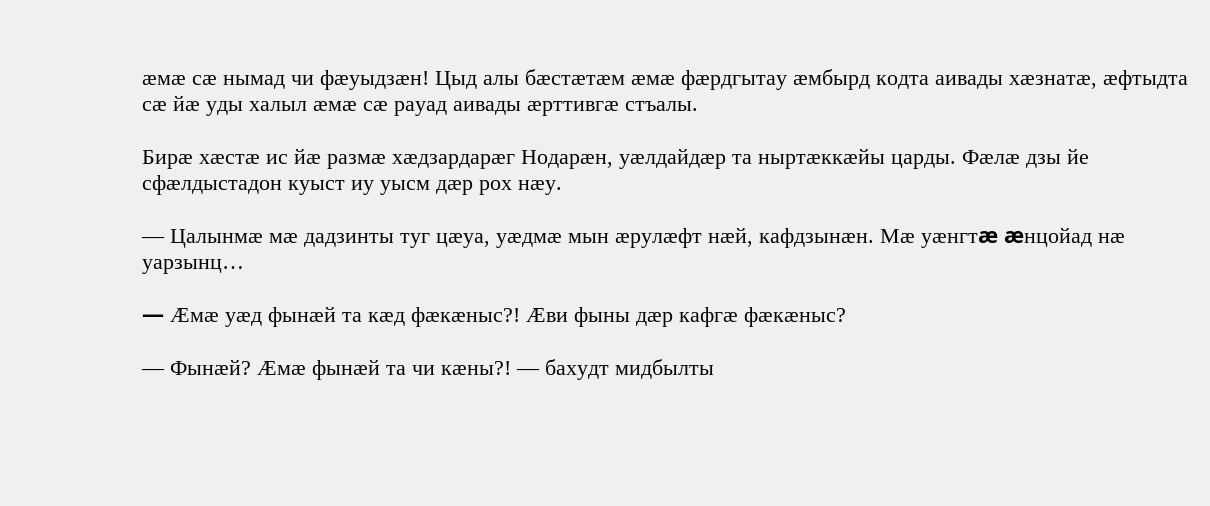æмæ сæ нымад чи фæуыдзæн! Цыд алы бæстæтæм æмæ фæрдгытау æмбырд кодта аивады хæзнатæ, æфтыдта сæ йæ уды халыл æмæ сæ рауад аивады æрттивгæ стъалы.

Бирæ хæстæ ис йæ размæ хæдзардарæг Нодарæн, уæлдайдæр та ныртæккæйы царды. Фæлæ дзы йе сфæлдыстадон куыст иу уысм дæр рох нæу.

— Цалынмæ мæ дадзинты туг цæуа, уæдмæ мын æрулæфт нæй, кафдзынæн. Мæ уæнгтæ æнцойад нæ уарзынц…

— Æмæ уæд фынæй та кæд фæкæныс?! Æви фыны дæр кафгæ фæкæныс?

— Фынæй? Æмæ фынæй та чи кæны?! — бахудт мидбылты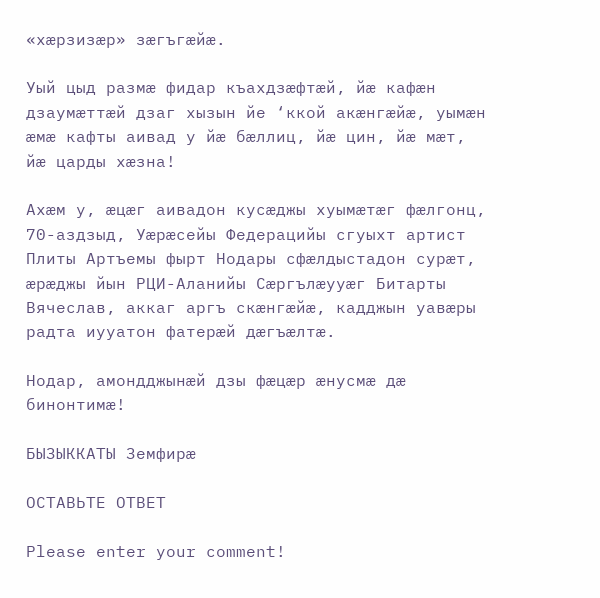«хæрзизæр» зæгъгæйæ.

Уый цыд размæ фидар къахдзæфтæй, йæ кафæн дзаумæттæй дзаг хызын йе ‘ккой акæнгæйæ, уымæн æмæ кафты аивад у йæ бæллиц, йæ цин, йæ мæт, йæ царды хæзна!

Ахæм у, æцæг аивадон кусæджы хуымæтæг фæлгонц, 70-аздзыд, Уæрæсейы Федерацийы сгуыхт артист Плиты Артъемы фырт Нодары сфæлдыстадон сурæт, æрæджы йын РЦИ-Аланийы Сæргълæууæг Битарты Вячеслав, аккаг аргъ скæнгæйæ, кадджын уавæры радта иууатон фатерæй дæгъæлтæ.

Нодар, амондджынæй дзы фæцæр æнусмæ дæ бинонтимæ!

БЫЗЫККАТЫ Земфирæ

ОСТАВЬТЕ ОТВЕТ

Please enter your comment!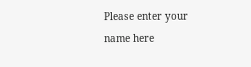Please enter your name here